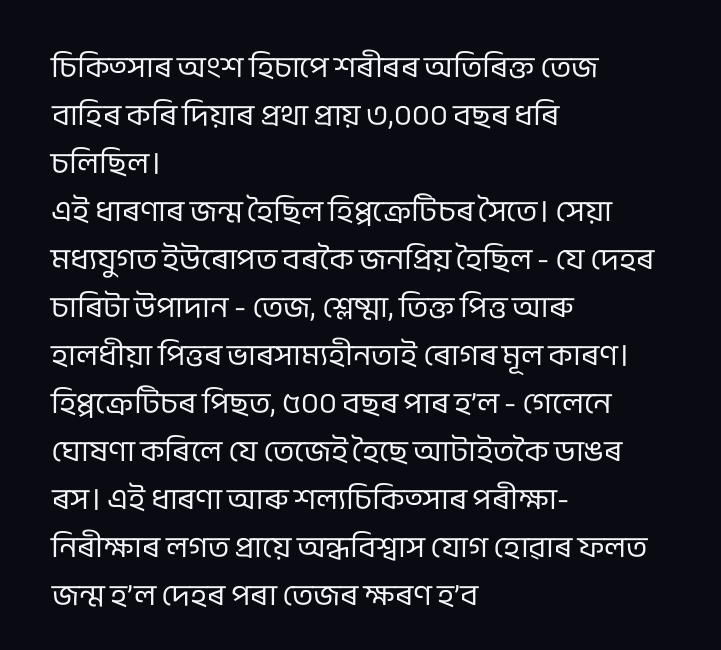চিকিত্সাৰ অংশ হিচাপে শৰীৰৰ অতিৰিক্ত তেজ বাহিৰ কৰি দিয়াৰ প্ৰথা প্ৰায় ৩,০০০ বছৰ ধৰি চলিছিল।
এই ধাৰণাৰ জন্ম হৈছিল হিপ্পক্ৰেটিচৰ সৈতে। সেয়া মধ্যযুগত ইউৰোপত বৰকৈ জনপ্ৰিয় হৈছিল - যে দেহৰ চাৰিটা উপাদান - তেজ, শ্লেষ্মা, তিক্ত পিত্ত আৰু হালধীয়া পিত্তৰ ভাৰসাম্যহীনতাই ৰোগৰ মূল কাৰণ। হিপ্পক্ৰেটিচৰ পিছত, ৫০০ বছৰ পাৰ হ’ল - গেলেনে ঘোষণা কৰিলে যে তেজেই হৈছে আটাইতকৈ ডাঙৰ ৰস। এই ধাৰণা আৰু শল্যচিকিত্সাৰ পৰীক্ষা-নিৰীক্ষাৰ লগত প্ৰায়ে অন্ধবিশ্বাস যোগ হোৱাৰ ফলত জন্ম হ’ল দেহৰ পৰা তেজৰ ক্ষৰণ হ’ব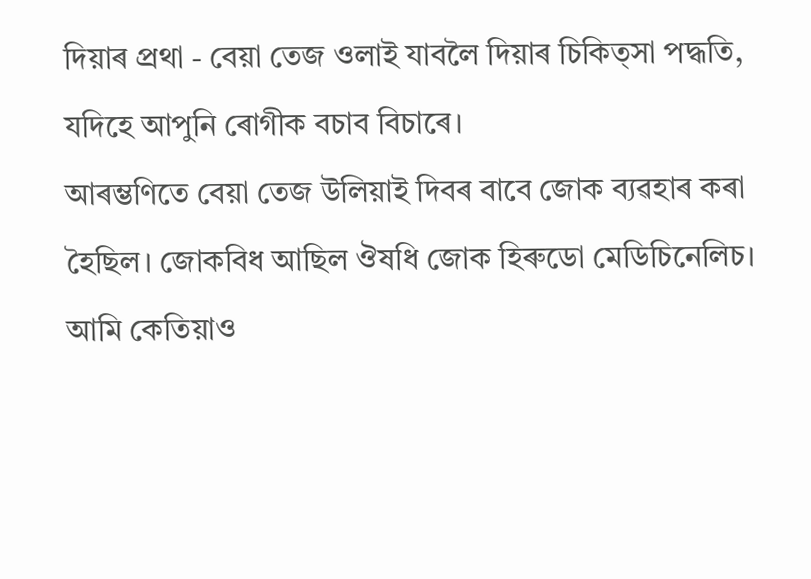দিয়াৰ প্ৰথা - বেয়া তেজ ওলাই যাবলৈ দিয়াৰ চিকিত্সা পদ্ধতি, যদিহে আপুনি ৰোগীক বচাব বিচাৰে।
আৰম্ভণিতে বেয়া তেজ উলিয়াই দিবৰ বাবে জোক ব্যৱহাৰ কৰা হৈছিল। জোকবিধ আছিল ঔষধি জোক হিৰুডো মেডিচিনেলিচ। আমি কেতিয়াও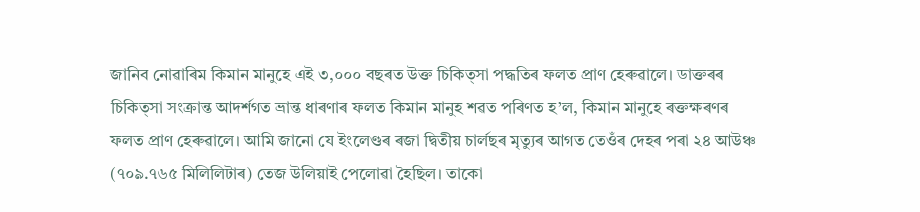জানিব নোৱাৰিম কিমান মানুহে এই ৩,০০০ বছৰত উক্ত চিকিত্সা পদ্ধতিৰ ফলত প্ৰাণ হেৰুৱালে। ডাক্তৰৰ চিকিত্সা সংক্ৰান্ত আদৰ্শগত ভ্ৰান্ত ধাৰণাৰ ফলত কিমান মানুহ শৱত পৰিণত হ’ল, কিমান মানুহে ৰক্তক্ষৰণৰ ফলত প্ৰাণ হেৰুৱালে। আমি জানো যে ইংলেণ্ডৰ ৰজা দ্বিতীয় চাৰ্লছৰ মৃত্যুৰ আগত তেওঁৰ দেহৰ পৰা ২৪ আউঞ্চ (৭০৯.৭৬৫ মিলিলিটাৰ) তেজ উলিয়াই পেলোৱা হৈছিল। তাকো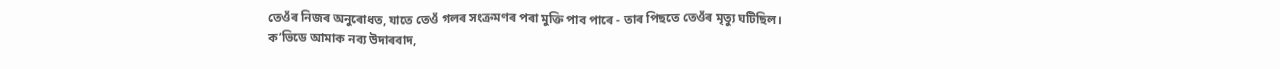তেওঁৰ নিজৰ অনুৰোধত, যাতে তেওঁ গলৰ সংক্ৰমণৰ পৰা মুক্তি পাব পাৰে - তাৰ পিছতে তেওঁৰ মৃত্যু ঘটিছিল।
ক’ভিডে আমাক নব্য উদাৰবাদ,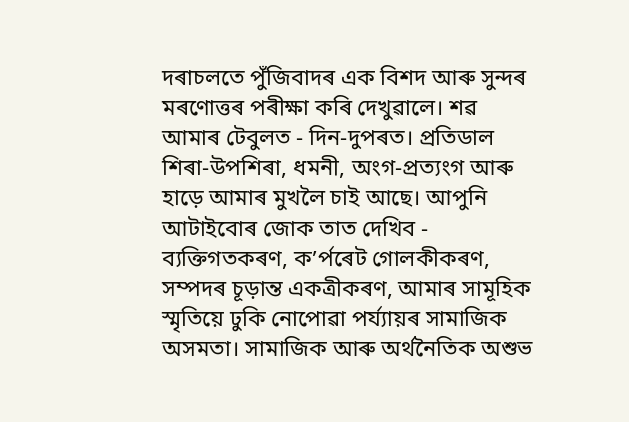দৰাচলতে পুঁজিবাদৰ এক বিশদ আৰু সুন্দৰ মৰণোত্তৰ পৰীক্ষা কৰি দেখুৱালে। শৱ আমাৰ টেবুলত - দিন-দুপৰত। প্ৰতিডাল শিৰা-উপশিৰা, ধমনী, অংগ-প্ৰত্যংগ আৰু হাড়ে আমাৰ মুখলৈ চাই আছে। আপুনি আটাইবোৰ জোক তাত দেখিব - ব্যক্তিগতকৰণ, ক’ৰ্পৰেট গোলকীকৰণ, সম্পদৰ চূড়ান্ত একত্ৰীকৰণ, আমাৰ সামূহিক স্মৃতিয়ে ঢুকি নোপোৱা পৰ্য্যায়ৰ সামাজিক অসমতা। সামাজিক আৰু অৰ্থনৈতিক অশুভ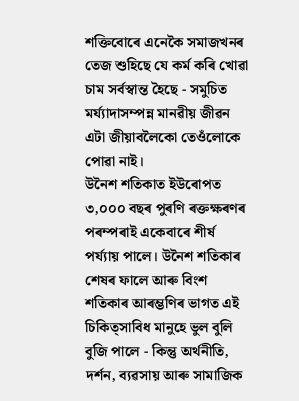শক্তিবোৰে এনেকৈ সমাজখনৰ তেজ শুহিছে যে কৰ্ম কৰি খোৱা চাম সৰ্বস্বান্ত হৈছে - সমুচিত মৰ্য্যাদাসম্পন্ন মানৱীয় জীৱন এটা জীয়াবলৈকো তেওঁলোকে পোৱা নাই।
উনৈশ শতিকাত ইউৰোপত ৩,০০০ বছৰ পুৰণি ৰক্তক্ষৰণৰ পৰম্পৰাই একেবাৰে শীৰ্ষ পৰ্য্যায় পালে। উনৈশ শতিকাৰ শেষৰ ফালে আৰু বিংশ শতিকাৰ আৰম্ভণিৰ ভাগত এই চিকিত্সাবিধ মানুহে ভুল বুলি বুজি পালে - কিন্তু অৰ্থনীতি, দৰ্শন, ব্যৱসায় আৰু সামাজিক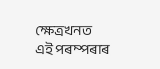ক্ষেত্রখনত এই পৰম্পৰাৰ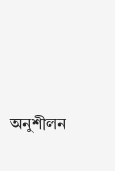অনুশীলন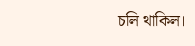চলি থাকিল।